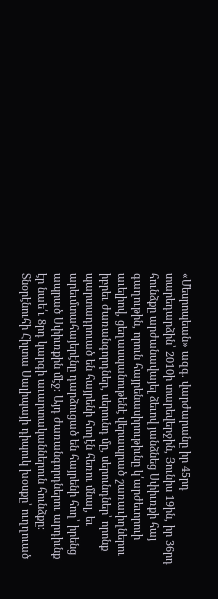«Մեսրոպեան» ազգ. վարժարանը իր 45րդ տարեդարձին՝ 2010ի տարեվերջին, Յունիս 19ին, իր 36րդ հունձքը արժանավայել ձեւով յանձնեց Սփիւռքի հայ գաղութին, որուն հայրենասիրութիւնը կ՛արժեւորուի աւելիով, ցեղասպանութենէ վերապրած շառաւիղներու իբրեւ ժառանգորդներ, սերունդ մը, սերունդներ՝ որոնք պարտադրուած են հայրենի հողէն հեռու մնալ, եւ արեւմտահայերէնը դարձուցած են հայրենի հող՝ իրենց ապրած Սփիւռքին մէջ։ Այդ ժառանգորդներու արդիւնք էր նաե՛ւ 8րդ կարգի աւարտականներուն հունձքը։
Տնօրէնուհի Հիլտա Սալիպայի դիպուկ խօսքը՝ ուղղուած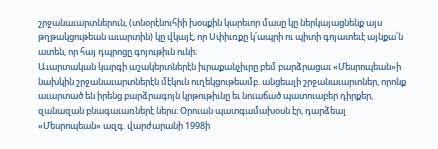շրջանաւարտներուն, (տնօրէնուհիի խօսքին կարեւոր մասը կը ներկայացնենք այս թղթակցութեան աւարտին) կը վկայէ, որ Սփիւռքը կ՛ապրի ու պիտի գոյատեւէ այնքա՛ն ատեն, որ հայ դպրոցը գոյութիւն ունի։
Աւարտական կարգի աշակերտներէն իւրաքանչիւրը բեմ բարձրացաւ «Մեսրոպեան»ի նախկին շրջանաւարտներէն մէկուն ուղեկցութեամբ. անցեալի շրջանաւարտներ, որոնք աւարտած են իրենց բարձրագոյն կրթութիւնը եւ նուաճած պատուաբեր դիրքեր, զանազան բնագաւառներէ ներս։ Օրուան պատգամախօսն էր, դարձեալ «Մեսրոպեան» ազգ. վարժարանի 1998ի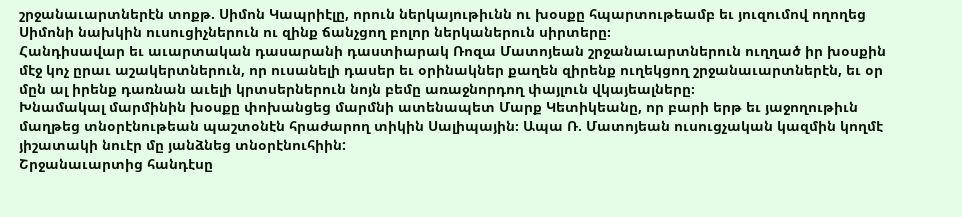շրջանաւարտներէն տոքթ. Սիմոն Կապրիէլը, որուն ներկայութիւնն ու խօսքը հպարտութեամբ եւ յուզումով ողողեց Սիմոնի նախկին ուսուցիչներուն ու զինք ճանչցող բոլոր ներկաներուն սիրտերը։
Հանդիսավար եւ աւարտական դասարանի դաստիարակ Ռոզա Մատոյեան շրջանաւարտներուն ուղղած իր խօսքին մէջ կոչ ըրաւ աշակերտներուն, որ ուսանելի դասեր եւ օրինակներ քաղեն զիրենք ուղեկցող շրջանաւարտներէն, եւ օր մըն ալ իրենք դառնան աւելի կրտսերներուն նոյն բեմը առաջնորդող փայլուն վկայեալները։
Խնամակալ մարմինին խօսքը փոխանցեց մարմնի ատենապետ Մարք Կետիկեանը, որ բարի երթ եւ յաջողութիւն մաղթեց տնօրէնութեան պաշտօնէն հրաժարող տիկին Սալիպային։ Ապա Ռ. Մատոյեան ուսուցչական կազմին կողմէ յիշատակի նուէր մը յանձնեց տնօրէնուհիին:
Շրջանաւարտից հանդէսը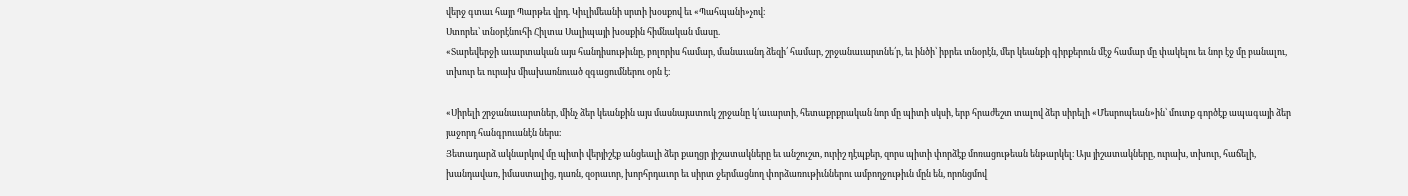վերջ գտաւ հայր Պարթեւ վրդ. Կիւլիմեանի սրտի խօսքով եւ «Պահպանի»չով։
Ստորեւ՝ տնօրէնուհի Հիլտա Սալիպայի խօսքին հիմնական մասը.
«Տարեվերջի աւարտական այս հանդիսութիւնը, բոլորիս համար, մանաւանդ ձեզի՛ համար, շրջանաւարտնե՛ր, եւ ինծի՝ իբրեւ տնօրէն, մեր կեանքի գիրքերուն մէջ համար մը փակելու եւ նոր էջ մը բանալու, տխուր եւ ուրախ միախառնուած զգացումներու օրն է։

«Սիրելի շրջանաւարտներ, մինչ ձեր կեանքին այս մասնայատուկ շրջանը կ՛աւարտի, հետաքրքրական նոր մը պիտի սկսի, երբ հրաժեշտ տալով ձեր սիրելի «Մեսրոպեան»ին՝ մուտք գործէք ապագայի ձեր յաջորդ հանգրուանէն ներս։
Յետադարձ ակնարկով մը պիտի վերյիշէք անցեալի ձեր քաղցր յիշատակները եւ անշուշտ, ուրիշ դէպքեր, զորս պիտի փորձէք մոռացութեան ենթարկել։ Այս յիշատակները, ուրախ, տխուր, հաճելի, խանդավառ, իմաստալից, դառն, զօրաւոր, խորհրդաւոր եւ սիրտ ջերմացնող փորձառութիւններու ամբողջութիւն մըն են, որոնցմով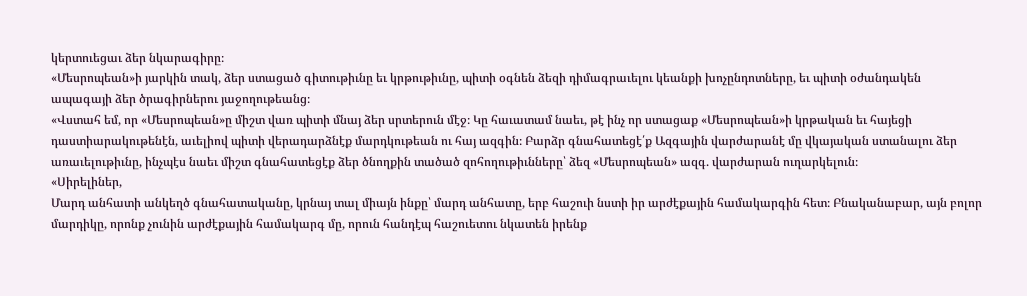կերտուեցաւ ձեր նկարագիրը։
«Մեսրոպեան»ի յարկին տակ, ձեր ստացած գիտութիւնը եւ կրթութիւնը, պիտի օգնեն ձեզի դիմագրաւելու կեանքի խոչընդոտները, եւ պիտի օժանդակեն ապագայի ձեր ծրագիրներու յաջողութեանց։
«Վստահ եմ, որ «Մեսրոպեան»ը միշտ վառ պիտի մնայ ձեր սրտերուն մէջ։ Կը հաւատամ նաեւ, թէ ինչ որ ստացաք «Մեսրոպեան»ի կրթական եւ հայեցի դաստիարակութենէն, աւելիով պիտի վերադարձնէք մարդկութեան ու հայ ազգին։ Բարձր գնահատեցէ՛ք Ազգային վարժարանէ մը վկայական ստանալու ձեր առաւելութիւնը, ինչպէս նաեւ միշտ գնահատեցէք ձեր ծնողքին տածած զոհողութիւնները՝ ձեզ «Մեսրոպեան» ազգ. վարժարան ուղարկելուն։
«Սիրելիներ,
Մարդ անհատի անկեղծ գնահատականը, կրնայ տալ միայն ինքը՝ մարդ անհատը, երբ հաշուի նստի իր արժէքային համակարգին հետ։ Բնականաբար, այն բոլոր մարդիկը, որոնք չունին արժէքային համակարգ մը, որուն հանդէպ հաշուետու նկատեն իրենք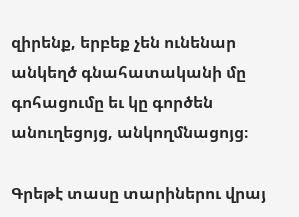զիրենք, երբեք չեն ունենար անկեղծ գնահատականի մը գոհացումը եւ կը գործեն անուղեցոյց, անկողմնացոյց։

Գրեթէ տասը տարիներու վրայ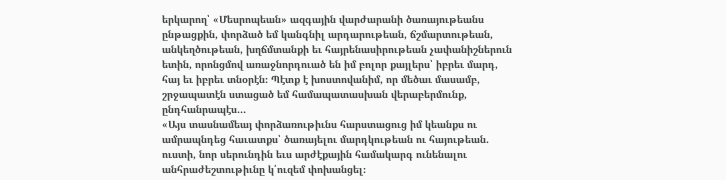երկարող՝ «Մեսրոպեան» ազգային վարժարանի ծառայութեանս ընթացքին, փորձած եմ կանգնիլ արդարութեան, ճշմարտութեան, անկեղծութեան, խղճմտանքի եւ հայրենասիրութեան չափանիշներուն ետին, որոնցմով առաջնորդուած են իմ բոլոր քայլերս՝ իբրեւ մարդ, հայ եւ իբրեւ տնօրէն։ Պէտք է խոստովանիմ, որ մեծաւ մասամբ, շրջապատէն ստացած եմ համապատասխան վերաբերմունք, ընդհանրապէս…
«Այս տասնամեայ փորձառութիւնս հարստացուց իմ կեանքս ու ամրապնդեց հաւատքս՝ ծառայելու մարդկութեան ու հայութեան. ուստի, նոր սերունդին եւս արժէքային համակարգ ունենալու անհրաժեշտութիւնը կ՛ուզեմ փոխանցել։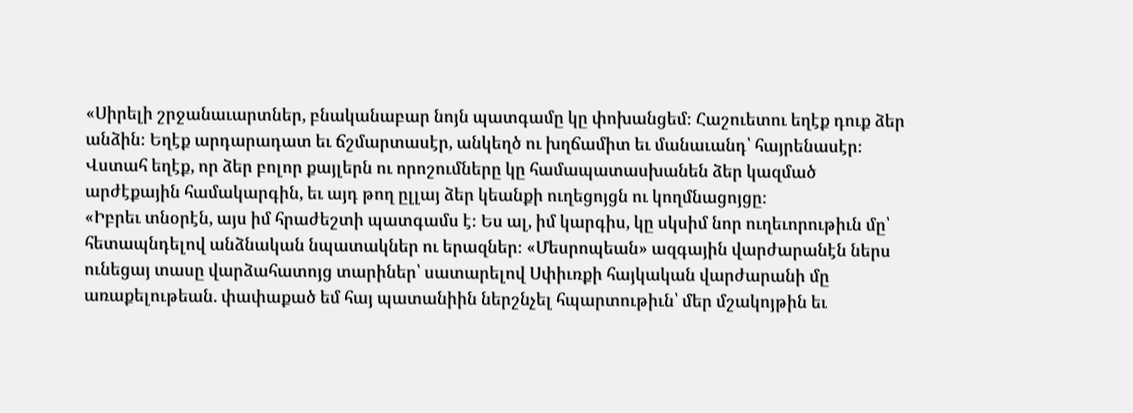«Սիրելի շրջանաւարտներ, բնականաբար նոյն պատգամը կը փոխանցեմ։ Հաշուետու եղէք դուք ձեր անձին։ Եղէք արդարադատ եւ ճշմարտասէր, անկեղծ ու խղճամիտ եւ մանաւանդ՝ հայրենասէր։ Վստահ եղէք, որ ձեր բոլոր քայլերն ու որոշումները կը համապատասխանեն ձեր կազմած արժէքային համակարգին, եւ այդ թող ըլլայ ձեր կեանքի ուղեցոյցն ու կողմնացոյցը։
«Իբրեւ տնօրէն, այս իմ հրաժեշտի պատգամս է։ Ես ալ, իմ կարգիս, կը սկսիմ նոր ուղեւորութիւն մը՝ հետապնդելով անձնական նպատակներ ու երազներ։ «Մեսրոպեան» ազգային վարժարանէն ներս ունեցայ տասը վարձահատոյց տարիներ՝ սատարելով Սփիւռքի հայկական վարժարանի մը առաքելութեան. փափաքած եմ հայ պատանիին ներշնչել հպարտութիւն՝ մեր մշակոյթին եւ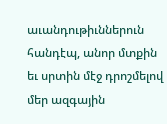աւանդութիւններուն հանդէպ, անոր մտքին եւ սրտին մէջ դրոշմելով մեր ազգային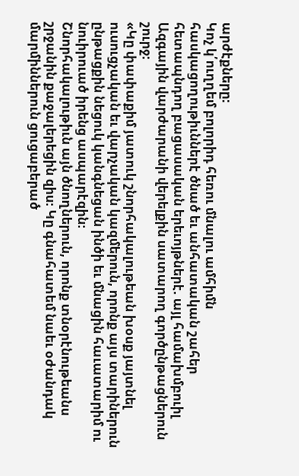արժէքները։
Կոչ կ՛ուղղեմ բոլորիդ հեռու մնալու ամհիմն հասկացողութիւններէ ծնած եւ անհատական շահեր հետապնդող բացասական երեւոյթներէ. այլ համախմբուիլ Ազգային վարժարանի վերելքին սատարող գործընթացներուն շուրջ։
«Կը փափաքիմ յատուկ շնորհակալութեան խօսք յայտնել ուսուցչական եւ վարչական կազմերուն, որոնք այս տարիներուն ընթացքին նեցուկ կանգնեցան ինծի եւ մնացին հաւատարիմ ու նուիրուած իրենց ասպարէզին։
Շնորհակալութիւն այն ծնողներուն, որոնք տնօրէնութեանս շրջանին քաջալերեցին զիս։ Կը գնահատեմ նաեւ օժանդակ մարմիններուն ցուցաբերած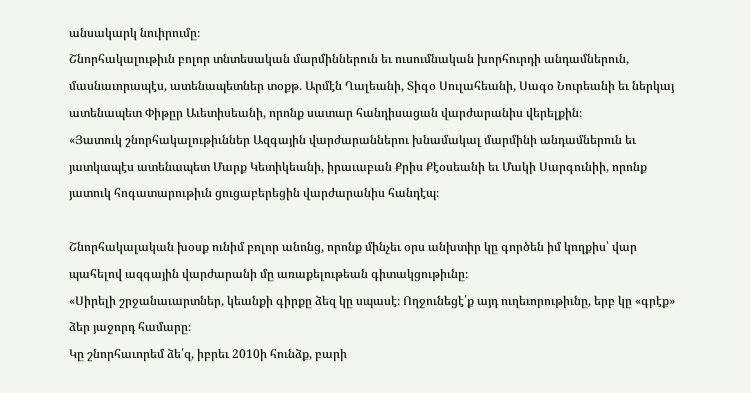անսակարկ նուիրումը։
Շնորհակալութիւն բոլոր տնտեսական մարմիններուն եւ ուսումնական խորհուրդի անդամներուն, մասնաւորապէս, ատենապետներ տօքթ. Արմէն Ղալեանի, Տիգօ Սուլահեանի, Սագօ Նուրեանի եւ ներկայ ատենապետ Փիթըր Աւետիսեանի, որոնք սատար հանդիսացան վարժարանիս վերելքին։
«Յատուկ շնորհակալութիւններ Ազգային վարժարաններու խնամակալ մարմինի անդամներուն եւ յատկապէս ատենապետ Մարք Կետիկեանի, իրաւաբան Քրիս Քէօսեանի եւ Մակի Սարգունիի, որոնք յատուկ հոգատարութիւն ցուցաբերեցին վարժարանիս հանդէպ։

Շնորհակալական խօսք ունիմ բոլոր անոնց, որոնք մինչեւ օրս անխտիր կը գործեն իմ կողքիս՝ վար պահելով ազգային վարժարանի մը առաքելութեան գիտակցութիւնը։
«Սիրելի շրջանաւարտներ, կեանքի գիրքը ձեզ կը սպասէ։ Ողջունեցէ՛ք այդ ուղեւորութիւնը, երբ կը «գրէք» ձեր յաջորդ համարը։
Կը շնորհաւորեմ ձե՛զ, իբրեւ 2010ի հունձք, բարի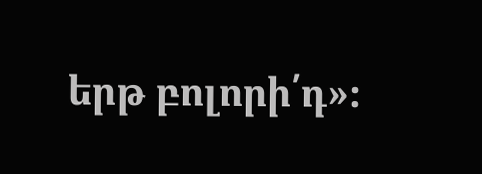երթ բոլորի՛դ»։